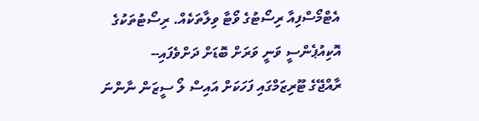އެޓްމޯސްފިއާ ރިސޯޓުގެ ވޯޓާ ވިލާތަކެއް. ރިސޯޓުތަކުގެ އޮކިއުޕެންސީ ވަނީ ވަރަށް ބޮޑަށް ދަށްވެފައި--
ރާއްޖޭގެ ޓޫރިޒަމްގައި ފަހަކަށް އައިސް ލޯ ސީޒަން ނާންނަ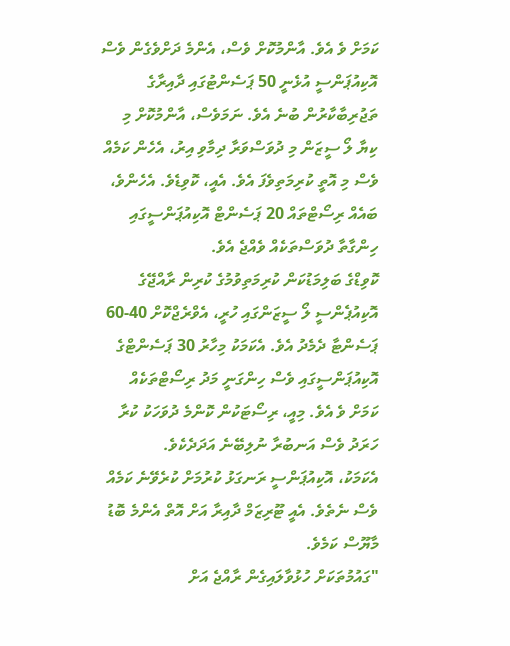ކަމަށް ވެ އެވެ. އާންމުކޮށް ވެސް، އެންމެ ދަށްވެގެން ވެސް އޮކިއުޕަންސީ އުޅެނީ 50 ޕަސެންޓުގައި ދާއިރާގެ ތަޖުރިބާކާރުން ބުނެ އެވެ. ނަމަވެސް، އާންމުކޮށް މި ކިޔާ ލޯ ސީޒަން މި ދުވަސްވަރާ ދިމާވި އިރު، އެހެން ކަމެއް ވެސް މި އޮތީ ކުރިމަތިވެފަ އެވެ. އެއީ، ކޮވިޑެވެ. އެހެންވެ، ބައެއް ރިސޯޓްތައް 20 ޕަސެންޓް އޮކިއުޕަންސީގައި ހިންގާތާ ދުވަސްތަކެއް ވެއްޖެ އެވެ.
ކޮވިޑްގެ ބަލިމަޑުކަން ކުރިމަތިވުމުގެ ކުރިން ރާއްޖޭގެ އޮކިއުޕެންސީ ލޯ ސީޒަންގައި ހުރީ، އެވްރެޖްކޮށް 40-60 ޕަސެންޓާ ދެމެދު އެވެ. އެކަމަކު މިހާރު 30 ޕަސެންޓްގެ އޮކިއުޕަންސީގައި ވެސް ހިންގަނީ މަދު ރިސޯޓްތަކެއް ކަމަށް ވެ އެވެ. މިއީ، ރިސޯޓަކުން ކޮންމެ ދުވަހަކު ކުރާ ހަރަދު ވެސް އަނބުރާ ނުލިބޭނެ އަދަދެކެވެ.
އެކަމަކު، އޮކިއުޕަންސީ ރަނގަޅު ކުރުމަށް ކުރެވޭނެ ކަމެއް ވެސް ނެތެވެ. އެއީ ޓޫރިޒަމް ދާއިރާ އަށް އޮތް އެންމެ ބޮޑު މާޔޫސް ކަމެވެ.
"ގައުމުތަކަށް ހުޅުވާލައިގެން ރާއްޖެ އަށް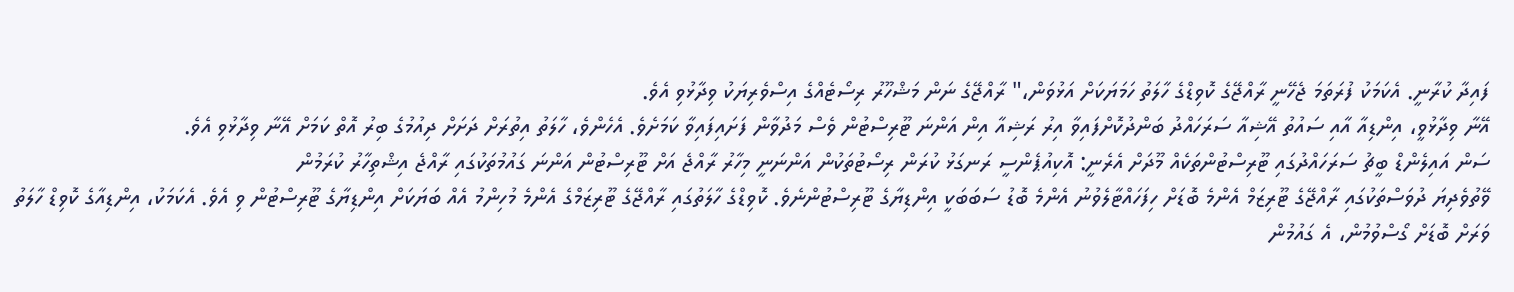ފައިދާ ކުރާނީ. އެކަމަކު ފުރަތަމަ ޖެހޭނީ ރާއްޖޭގެ ކޮވިޑްގެ ހާލަތު ހަމަޔަކަށް އަޅުވަން،" ރާއްޖޭގެ ނަން މަޝްހޫރު ރިސޯޓެއްގެ އިސްވެރިޔަކު ވިދާޅުވި އެވެ.
އޭނާ ވިދާޅުވީ، އިންޑިއާ އާއި ސައުތު އޭޝިއާ ސަރަހައްދު ބަންދުކޮށްފައިވާ އިރު ރަޝިއާ އިން އަންނަ ޓޫރިސްޓުން ވެސް މަދުވާން ފަށައިފައިވާ ކަމަށެވެ. އެހެންވެ، ހާލަތު އިތުރަށް ދަށަށް ދިއުމުގެ ބިރު އޮތް ކަމަށް އޭނާ ވިދާޅުވި އެވެ.
ސަން އައިލެންޑް ބީޗު ސަރަހައްދުގައި ޓޫރިސްޓުންތަކެއް މޫދަށް އެރެނީ: އޮކިއުޕެންސީ ރަނގަޅު ކުރަން ރިސޯޓުތަކުން އަންނަނީ މިހާރު ރާއްޖެ އަށް ޓޫރިސްޓުން އަންނަ ގައުމުތަކުގައި ރާއްޖެ އިޝްތިހާރު ކުރަމުން
ވޭތުވެދިޔަ ދުވަސްތަކުގައި ރާއްޖޭގެ ޓޫރިޒަމް އެންމެ ބޮޑަށް ހިފަހައްޓާލެވުނު އެންމެ ބޮޑު ސަބަބަކީ އިންޑިޔާގެ ޓޫރިސްޓުންނެވެ. ކޮވިޑްގެ ހާލަތުގައި ރާއްޖޭގެ ޓޫރިޒަމްގެ އެންމެ މުހިންމު އެއް ބަޔަކަށް އިންޑިޔާގެ ޓޫރިސްޓުން ވި އެވެ. އެކަމަކު، އިންޑިއާގެ ކޮވިޑް ހާލަތު ވަރަށް ބޮޑަށް ގޯސްވުމުން، އެ ގައުމުން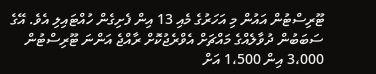ޓޫރިސްޓުން އައުން މި އަހަރުގެ މެއި 13 އިން ފެށިގެން ހުއްޓައިލި އެވެ. އޭގެ ސަބަބުން ދުވާލެއްގެ މައްޗަށް އެވްރެޖުކޮށް ރާއްޖެ އަންނަ ޓޫރިސްޓުން 3،000 އިން 1،500 އަށް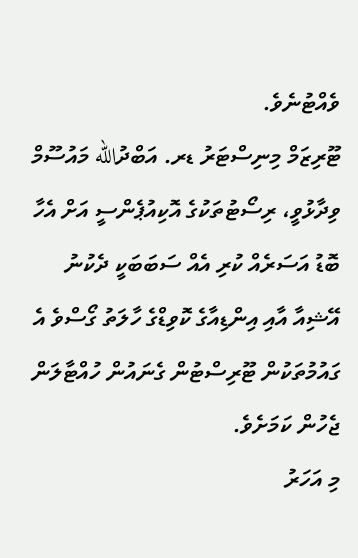ވެއްޓުނެވެ.
ޓޫރިޒަމް މިނިސްޓަރު ޑރ. އަބްދުالله މައުސޫމް ވިދާޅުވީ، ރިސޯޓުތަކުގެ އޮކިއުޕެންސީ އަށް އެހާ ބޮޑު އަސަރެއް ކުރި އެއް ސަބަބަކީ ދެކުނު އޭޝިއާ އާއި އިންޑިއާގެ ކޮވިޑްގެ ހާލަތު ގޯސްވެ އެ ގައުމުތަކުން ޓޫރިސްޓުން ގެނައުން ހުއްޓާލަން ޖެހުން ކަމަށެވެ.
މި އަހަރު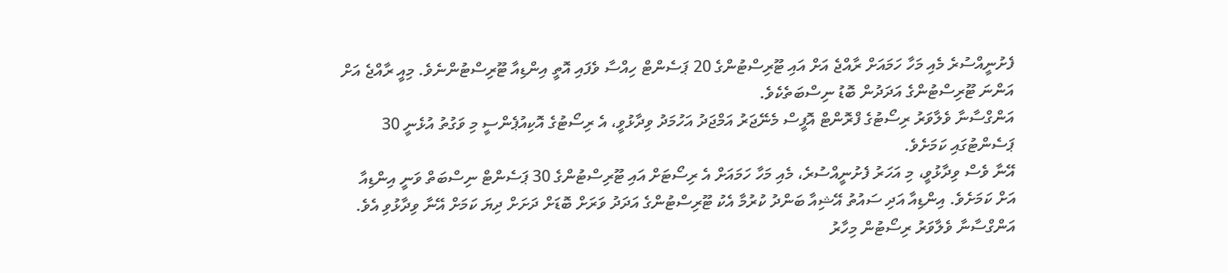ފެށުނީއްސުރެ މެއި މަހާ ހަމައަށް ރާއްޖެ އަށް އައި ޓޫރިސްޓުންގެ 20 ޕަސެންޓް ހިއްސާ ވެފައި އޮތީ އިންޑިއާ ޓޫރިސްޓުންނެވެ. މިއީ ރާއްޖެ އަށް އަންނަ ޓޫރިސްޓުންގެ އަދަދުން ބޮޑު ނިސްބަތެކެވެ.
އަންގްސާނާ ވެލާވަރު ރިސޯޓުގެ ފްރޮންޓް އޮފީސް މެނޭޖަރު އަމްޖަދު އަހުމަދު ވިދާޅުވީ، އެ ރިސޯޓުގެ އޮކިއުޕެންސީ މި ވަގުތު އުޅެނީ 30 ޕަސެންޓުގައި ކަމަށެވެ.
އޭނާ ވެސް ވިދާޅުވީ، މި އަހަރު ފެށުނީއްސުރެ، މެއި މަހާ ހަމައަށް އެ ރިސޯޓަށް އައި ޓޫރިސްޓުންގެ 30 ޕަސެންޓް ނިސްބަތް ވަނީ އިންޑިއާ އަށް ކަމަށެވެ. އިންޑިއާ އަދި ސައުތު އޭޝިއާ ބަންދު ކުރުމާ އެކު ޓޫރިސްޓުންގެ އަދަދު ވަރަށް ބޮޑަށް ދަށަށް ދިޔަ ކަމަށް އޭނާ ވިދާޅުވި އެވެ.
އަންގްސާނާ ވެލާވަރު ރިސޯޓުން މިހާރު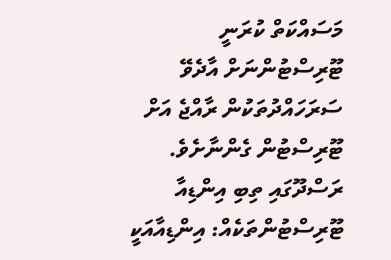މަސައްކަތް ކުރަނީ ޓޫރިސްޓުންނަށް އާދެވޭ ސަރަހައްދުތަކުން ރާއްޖެ އަށް ޓޫރިސްޓުން ގެންނާށެވެ.
ރަސްދޫގައި ތިބި އިންޑިއާ ޓޫރިސްޓުންތަކެއް: އިންޑިއާއަކީ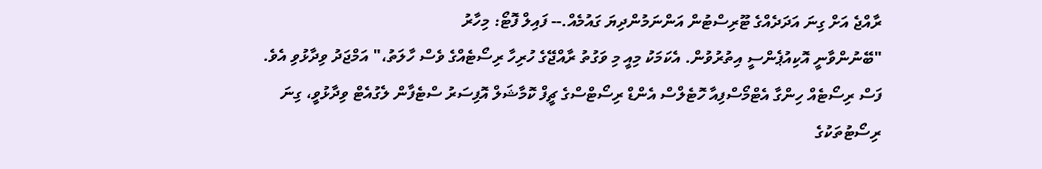ރާއްޖެ އަށް ގިނަ އަދަދެއްގެ ޓޫރިސްޓުން އަންނަމުންދިޔަ ގައުމެއް.-- ފައިލް ފޮޓޯ: މިހާރު
"ބޭނުންވާނީ އޮކިއުޕެންސީ އިތުރުވުން. އެކަމަކު މިއީ މި ވަގުތު ރާއްޖޭގެ ހުރިހާ ރިސޯޓެއްގެ ވެސް ހާލަތު،" އަމްޖަދު ވިދާޅުވި އެވެ.
ފަސް ރިސޯޓެއް ހިންގާ އެޓްމޯސްފިއާ ހޮޓެލްސް އެންޑް ރިސޯޓްސްގެ ޗީފް ކޮމާޝަލް އޮފިސަރު ސްޓެފާން ލެގުއެޓް ވިދާޅުވީ، ގިނަ ރިސޯޓުތަކުގެ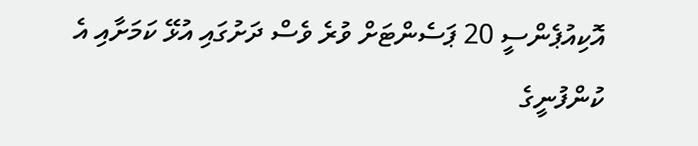އޮކިއުޕެންސީ 20 ޕަސެންޓަށް ވުރެ ވެސް ދަށުގައި އުޅޭ ކަމަށާއި އެ ކުންފުނީގެ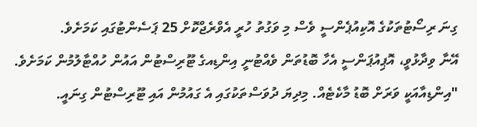ގިނަ ރިސޯޓުތަކުގެ އޮކިއުޕެންސީ ވެސް މި ވަގުތު ހުރީ އެވްރެޖްކޮށް 25 ޕަސެންޓުގައި ކަމަށެވެ.
އޭނާ ވިދާޅުވީ، އޮޕިއުޕަންސީ އެހާ ބޮޑުތަން ވެއްޓުނީ އިންޑިއގެ ޓޫރިސްޓުން އައުން ހުއްޓާލުމުން ކަމަށެވެ.
"އިންޑިއާއަކީ ވަރަށް ބޮޑު މާކެޓެއް. މިދިޔަ ދުވަސްތަކުގައި އެ ގައުމުން އައި ޓޫރިސްޓުން ގިނައީ.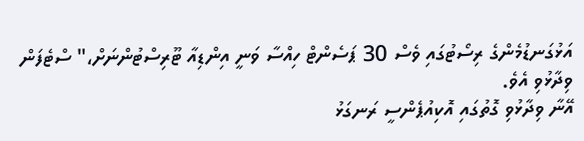އަޅުގަނޑުމެންގެ ރިސޯޓުގައި ވެސް 30 ޕަސެންޓް ހިއްސާ ވަނީ އިންޑިއާ ޓޫރިސްޓުންނަށް،" ސްޓެފަން ވިދާޅުވި އެވެ.
އޭނާ ވިދާޅުވި ގޮތުގައި އޮކިއުޕެންސީ ރަނގަޅު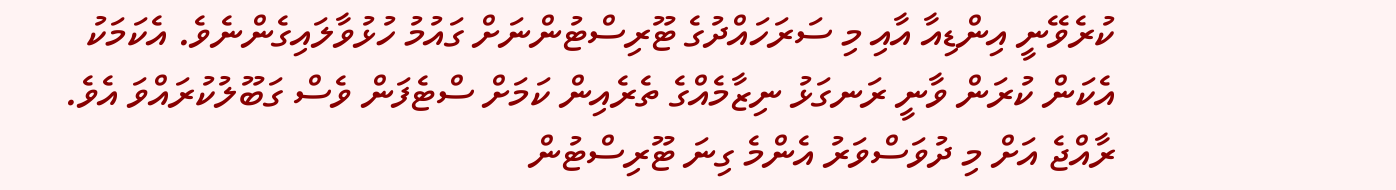ކުރެވޭނީ އިންޑިއާ އާއި މި ސަރަހައްދުގެ ޓޫރިސްޓުންނަށް ގައުމު ހުޅުވާލައިގެންނެވެ. އެކަމަކު އެކަން ކުރަން ވާނީ ރަނގަޅު ނިޒާމެއްގެ ތެރެއިން ކަމަށް ސްޓެފަން ވެސް ގަބޫލުކުރައްވަ އެވެ.
ރާއްޖެ އަށް މި ދުވަސްވަރު އެންމެ ގިނަ ޓޫރިސްޓުން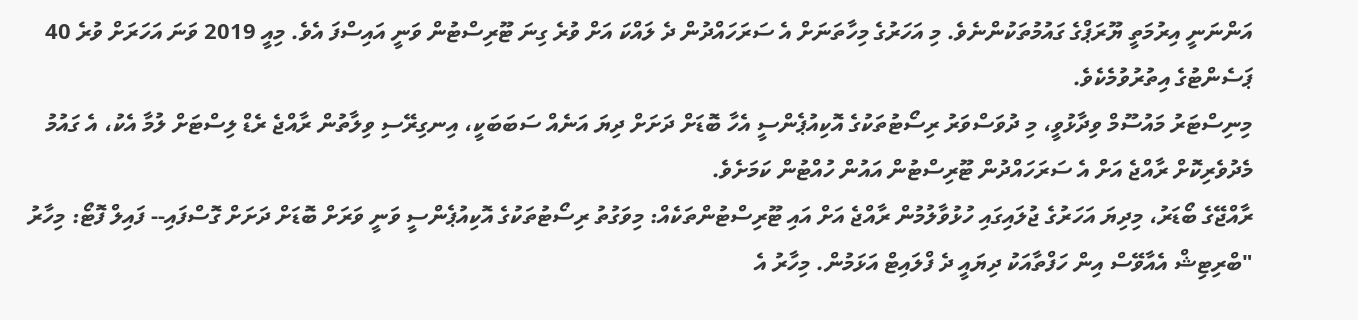އަންނަނީ އިރުމަތީ ޔޫރަޕްގެ ގައުމުތަކުންނެވެ. މި އަހަރުގެ މިހާތަނަށް އެ ސަރަހައްދުން ދެ ލައްކަ އަށް ވުރެ ގިނަ ޓޫރިސްޓުން ވަނީ އައިސްފަ އެވެ. މިއީ 2019 ވަނަ އަހަރަށް ވުރެ 40 ޕަސެންޓުގެ އިތުރުވުމެކެވެ.
މިނިސްޓަރު މައުސޫމް ވިދާޅުވީ، މި ދުވަސްވަރު ރިސޯޓުތަކުގެ އޮކިއުޕެންސީ އެހާ ބޮޑަށް ދަށަށް ދިޔަ އަނެއް ސަބަބަކީ، އިނގިރޭސި ވިލާތުން ރާއްޖެ ރެޑް ލިސްޓަށް ލުމާ އެކު، އެ ގައުމު މެދުވެރިކޮށް ރާއްޖެ އަށް އެ ސަރަހައްދުން ޓޫރިސްޓުން އައުން ހުއްޓުން ކަމަށެވެ.
ރާއްޖޭގެ ބޯޑަރު، މިދިޔަ އަހަރުގެ ޖުލައިގައި ހުޅުވާލުމުން ރާއްޖެ އަށް އައި ޓޫރިސްޓުންތަކެއް: މިވަގުތު ރިސޯޓުތަކުގެ އޮކިއުޕެންސީ ވަނީ ވަރަށް ބޮޑަށް ދަށަށް ގޮސްފައި-- ފައިލް ފޮޓޯ: މިހާރު
"ބްރިޓިޝް އެއާވޭސް އިން ހަފްތާއަކު ދިޔައީ ދެ ފްލައިޓް އަޅަމުން. މިހާރު އެ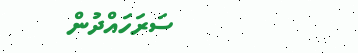ސަރަހައްދުން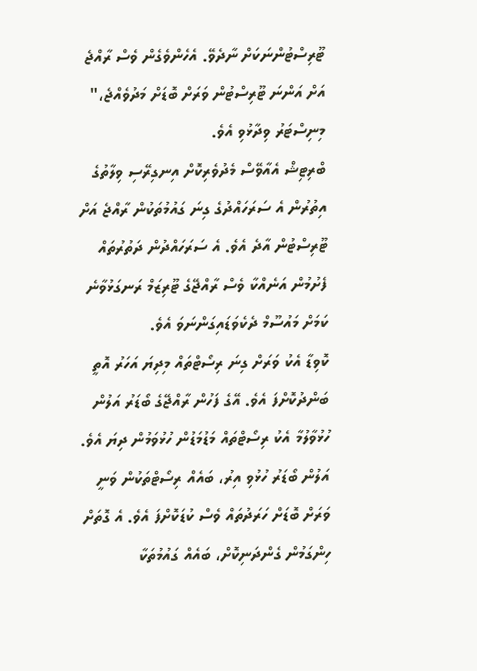ޓޫރިސްޓުންނަކަށް ނާދެވޭ. އެހެންވެގެން ވެސް ރާއްޖެ އަށް އަންނަ ޓޫރިސްޓުން ވަރަށް ބޮޑަށް މަދުވެއްޖެ،" މިނިސްޓަރު ވިދާޅުވި އެވެ.
ބްރިޓިޝް އެއާވޭސް މެދުވެރިކޮށް އިނގިރޭސި ވިލާތުގެ އިތުރުން އެ ސަރަހައްދުގެ ގިނަ ގައުމުތަކުން ރާއްޖެ އަށް ޓޫރިސްޓުން އާދެ އެވެ. އެ ސަރަހައްދުން ދަތުރުތައް ފެށުމުން އަނެއްކާ ވެސް ރާއްޖޭގެ ޓޫރިޒަމް ރަނގަޅުވާނެ ކަމަށް މައުސޫމް ދެކެވަޑައިގަންނަވަ އެވެ.
ކޮވިޑާ އެކު ވަރަށް ގިނަ ރިސޯޓްތައް މިދިޔަ އަހަރު އޮތީ ބަންދުކޮށްފަ އެވެ. އޭގެ ފަހުން ރާއްޖޭގެ ބޯޑަރު އަލުން ހުޅުވާލުމާ އެކު ރިސޯޓްތައް މަޑުމަޑުން ހުޅުވަމުން ދިޔަ އެވެ. އަލުން ބޯޑަރު ހުޅުވި އިރު، ބައެއް ރިސޯޓްތަކުން ވަނީ ވަރަށް ބޮޑަށް ހަރަދުތައް ވެސް ކުޑަކޮށްފަ އެވެ. އެ ގޮތަށް ހިންގަމުން ގެންދަނިކޮށް، ބައެއް ގައުމުތަކާ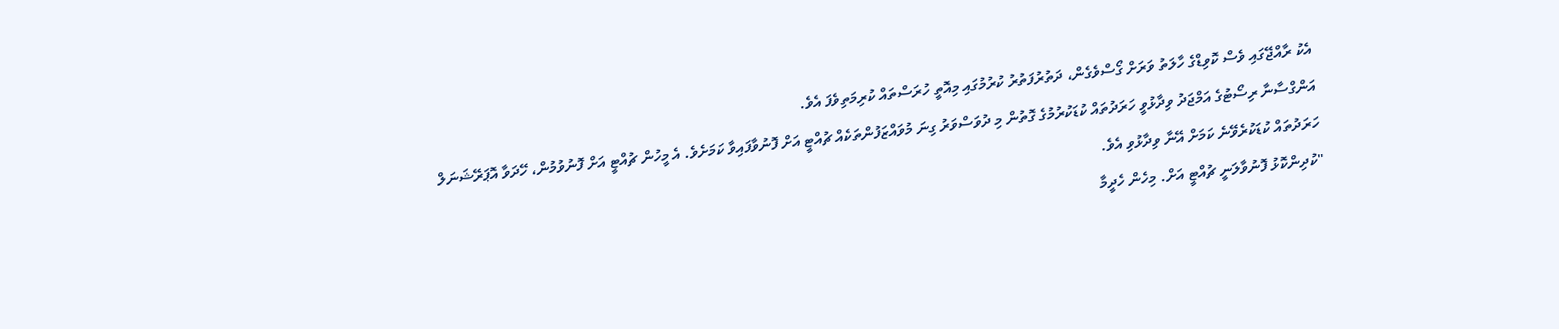އެކު ރާއްޖޭގައި ވެސް ކޮވިޑްގެ ހާލަތު ވަރަށް ގޯސްވެގެން، ދަތުރުފަތުރު ކުރުމުގައި މިއޮތީ ހުރަސްތައް ކުރިމަތިވެފަ އެވެ.
އަންގްސާނާ ރިސޯޓުގެ އަމްޖަދު ވިދާޅުވީ ހަރަދުތައް ކުޑަކުރުމުގެ ގޮތުން މި ދުވަސްވަރު ގިނަ މުވައްޒަފުންތަކެއް ޗުއްޓީ އަށް ފޮނުވާފައިވާ ކަމަށެވެ. އެ މީހުން ޗުއްޓީ އަށް ފޮނުވުމުން، ހޭދަވާ އޮޕަރޭޝަނަލް ހަރަދުތައް ކުޑަކުރެވޭނެ ކަމަށް އޭނާ ވިދާޅުވި އެވެ.
"ކުދިންކޮޅު ފޮނުވާލަނީ ޗުއްޓީ އަށް. މިހެން ހެދީމާ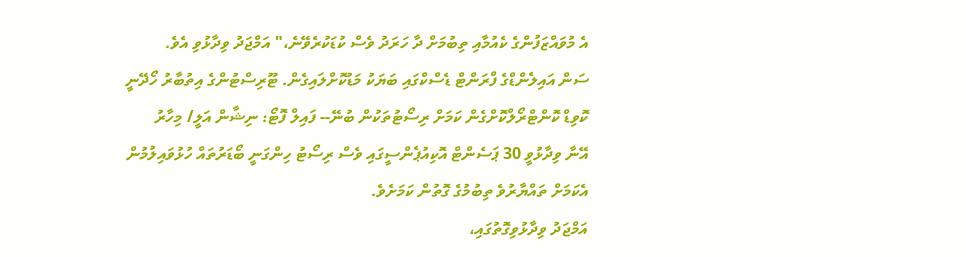އެ މުވައްޒަފުންގެ ކެއުމާއި ތިބުމަށް ދާ ހަރަދު ވެސް ކުޑަކުރެވޭނެ،" އަމްޖަދު ވިދާޅުވި އެވެ.
ސަން އައިލެންޑްގެ ފްރަންޓް ޑެސްކްގައި ބަޔަކު މަޑުކޮށްލައިގެން. ޓޫރިސްޓުންގެ އިތުބާރު ހޯދޭނީ ކޮވިޑް ކޮންޓްރޯލްކޮށްގެން ކަމަށް ރިސޯޓުތަކުން ބުނޭ-- ފައިލް ފޮޓޯ: ނިޝާން އަލީ/ މިހާރު
އޭނާ ވިދާޅުވީ 30 ޕަސެންޓް އޮކިއުޕެންސީގައި ވެސް ރިސޯޓު ހިންގަނީ ބޯޑަރުތައް ހުޅުވައިލުމުން އެކަމަށް ތައްޔާރުވެ ތިބުމުގެ ގޮތުން ކަމަށެވެ.
އަމްޖަދު ވިދާޅުވިގޮތުގައި،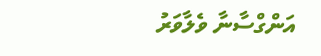އަންގްސާނާ ވެލާވަރު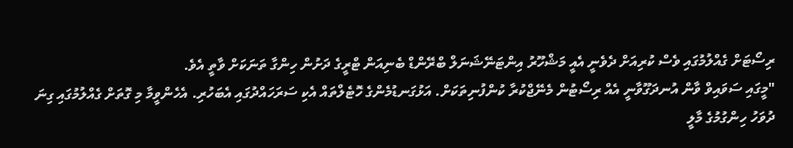ރިސޯޓަށް ގެއްލުމުގައި ވެސް ކުރިއަށް ދެވެނީ އެއީ މަޝްހޫރު އިންޓަނޭޝަނަލް ބްރޭންޑް ބެނިއަން ޓްރީގެ ދަށުން ހިންގާ ތަނަކަށް ވާތީ އެވެ.
"މީގައި ސަވައިވް ވާން އުނދަގޫވާނީ އެއް ރިސޯޓުން މެނޭޖްކުރާ ކުންފުނިތަކަށް. އަޅުގަނޑުމެންގެ ހޮޓެލްތައް އެކި ސަރަހައްދުގައި އެބަހުރި. އެހެންވީމާ މި ގޮތަށް ގެއްލުމުގައި ގިނަ ދުވަހު ހިންގުމުގެ މާލީ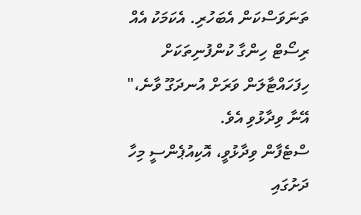ތަނަވަސްކަން އެބަހުރި. އެކަމަކު އެއް ރިސޯޓް ހިންގާ ކުންފުނިތަކަށް ހިފަހައްޓާލަން ވަރަށް އުނދަގޫ ވާނެ،" އޭނާ ވިދާޅުވި އެވެ.
ސްޓެފާން ވިދާޅުވީ، އޮކިއުޕެންސީ މިހާ ދަށުގައި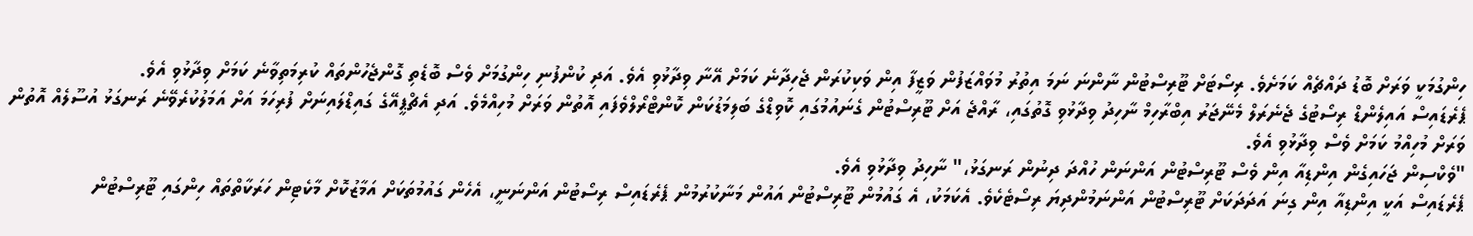ހިންގުމަކީ ވަރަށް ބޮޑު ދައްޗެއް ކަމަށެވެ. ރިސޯޓަށް ޓޫރިސްޓުން ނާންނަ ނަމަ އިތުރު މުވައްޒަފުން ވަޒީފާ އިން ވަކިކުރަން ޖެހިދާނެ ކަމަށް އޭނާ ވިދާޅުވި އެވެ. އަދި ކުންފުނި ހިންގުމަށް ވެސް ބޮޑެތި ގޮންޖެހުންތައް ކުރިމަތިވާނެ ކަމަށް ވިދާޅުވި އެވެ.
ޕެރެޑައިސް އައިލެންޑް ރިސޯޓުގެ ޖެނެރަލް މެނޭޖަރު އިބްރާހިމް ނާހިދު ވިދާޅުވި ގޮތުގައި، ރާއްޖެ އަށް ޓޫރިސްޓުން ގެނައުމުގައި ކޮވިޑްގެ ބަލިމަޑުކަން ކޮންޓްރޯލްވެފައި އޮތުން ވަރަށް މުހިއްމެވެ. އަދި އެޗްޕީއޭގެ ގައިޑްލައިނަށް ފުރިހަމަ އަށް އަމަލުކުރެވޭނެ ރަނގަޅު އުސޫލެއް އޮތުން ވަރަށް މުހިއްމު ކަމަށް ވެސް ވިދާޅުވި އެވެ.
"ވެކްސިން ޖަހައިގެން އިންޑިއާ އިން ވެސް ޓޫރިސްޓުން އަންނަން ހުއްދަ ދިނުން ރަނގަޅު،" ނާހިދު ވިދާޅުވި އެވެ.
ޕެރެޑައިސް އަކީ އިންޑިއާ އިން ގިނަ އަދަދަކަށް ޓޫރިސްޓުން އަންނަމުންދިޔަ ރިސޯޓެކެވެ. އެކަމަކު، އެ ގައުމުން ޓޫރިސްޓުން އައުން މަނާކުރުމުން ޕެރެޑައިސް ރިސޯޓުން އަންނަނީ، އެހެން ގައުމުތަކަށް އަމާޒުކޮށް މާކެޓިން ހަރަކާތްތައް ހިންގައި ޓޫރިސްޓުން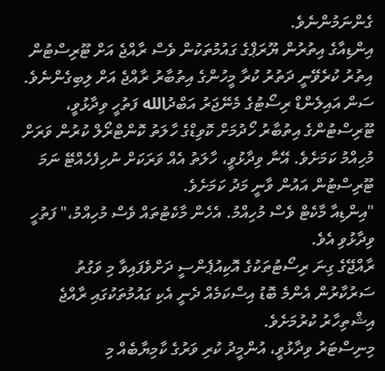ގެންނަމުންނެވެ.
އިންޑިއާގެ އިތުރުން ޔޫރަޕްގެ ގައުމުތަކުން ވެސް ރާއްޖެ އަށް ޓޫރިސްޓުން އިތުރު ކުރެވޭނީ ދަތުރު ކުރާ މީހުންގެ އިތުބާރު ރާއްޖެ އަށް ލިބިގެންނެވެ.
ސަން އައިލެންޑް ރިސޯޓުގެ މެނޭޖަރު އަބްދުالله ފަތުހީ ވިދާޅުވީ، ޓޫރިސްޓުންގެ އިތުބާރު ހޯދުމަށް ކޮވިޑްގެ ހާލަތު ކޮންޓްރޯލް ކުރުން ވަރަށް މުހިއްމު ކަމަށެވެ. އޭނާ ވިދާޅުވީ، ހާލަތު އެއް ވަރަކަށް ނުހިފެހެއްޓޭ ނަމަ ޓޫރިސްޓުން އައުން ވާނީ މަދު ކަމަށެވެ.
"އިންޑިއާ މާކެޓް ވެސް މުހިއްމު. އެހެން މާކެޓުތައް ވެސް މުހިއްމު،" ފަތުހީ ވިދާޅުވި އެވެ.
ރާއްޖޭގެ ގިނަ ރިސޯޓުތަކުގެ އޮކިއުޕެންސީ ދަށްވެފައިވާ މި ވަގުތު ސަރުކާރުން އެންމެ ބޮޑު އިސްކަމެއް ދެނީ އެކި ގައުމުތަކުގައި ރާއްޖެ އިޝްތިހާރު ކުރުމަށެވެ.
މިނިސްޓަރު ވިދާޅުވީ، އުންމީދު ކުރި ވަރުގެ ކާމިޔާބެއް މި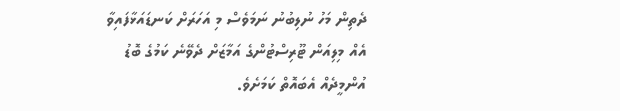ދެތިން މަހު ނުލިބުނު ނަމަވެސް މި އަހަރަށް ކަނޑައަޅާފައިވާ އެއް މިލިއަން ޓޫރިސްޓުންގެ އަމާޒަށް ދެވޭނެ ކަމުގެ ބޮޑު އުންމީދެއް އެބައޮތް ކަމަށެވެ.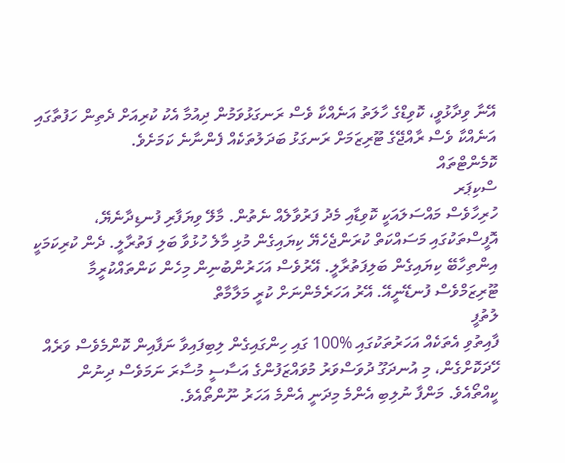އޭނާ ވިދާޅުވީ، ކޮވިޑްގެ ހާލަތު އަނެއްކާ ވެސް ރަނގަޅުވަމުން ދިއުމާ އެކު ކުރިއަށް ދެތިން ހަފުތާގައި އަނެއްކާ ވެސް ރާއްޖޭގެ ޓޫރިޒަމަށް ރަނގަޅު ބަދަލުތަކެއް ފެންނާނެ ކަމަށެވެ.
ކޮމެންޓްތައް
ސްކިޕަރ
ހުރިހާވެސް މައްސަލައަކީ ކޮވިޑާއި މެދު ފަރުވާލެއް ނެތުން. މާލޭ ވިޔަފާރި ފުނޑިދާނެޔޭ، އޮފީސްތަކުގައި މަސައްކަތް ކުރަންޖެހެޔޭ ކިޔައިގެން މުޅި މާލެ ހުޅުވާ ބަލި ފަތުރާލީ. ދެން ކުރިކަމަކީ އިންތިހާބޭ ކިޔައިގެން ބަލިފަތުރާލީ. އޭރުވެސް އަހަރުންބުނިން މިހެން ކަންތައްކުރީމާ ޓޫރިޒަމްވެސް ފުނޑޭނީއޭ. އޭރު އަހަރެމެންނަށް ކުރީ މަލާމާތް
ލުތުފީ
ފާއިތުވި އެތަކެއް އަހަރުތަކުގައި %100 ގައި ހިންގައިގެން ލިބިފައިވާ ނަފާއިން ކޮންމެވެސް ވަރެއް ހޭދަކޮށްގެން، މި އުނދަގޫ ދުވަސްވަރު މުވައްޒަފުންގެ އަސާސީ މުސާރަ ނަމަވެސް ދިނުން ކީއްތޯއެވެ. މަންފާ ނުލިބި އެންމެ މިދަނީ އެންމެ އަހަރު ނޫންތޯއެވެ.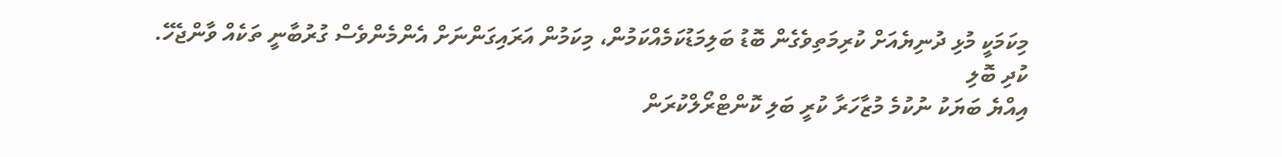މިކަމަކީ މުޅި ދުނިޔެއަށް ކުރިމަތިވެގެން ބޮޑު ބަލިމަޑުކަމެއްކަމުން، މިކަމުން އަރައިގަންނަށް އެންމެންވެސް ގުރުބާނީ ތަކެއް ވާންޖެހޭ.
ކުދި ބޮލި
އިއްޔެ ބަޔަކު ނުކުމެ މުޒާހަރާ ކުރީ ބަލި ކޮންޓްރޯލްކުރަން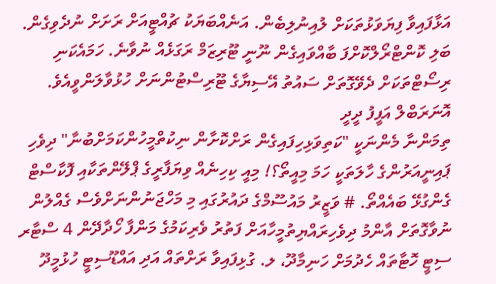އަޅާފައިވާ ފިޔަވަޅުތަކަށް ލުއިނުލިބެން. އަނެއްބަޔަކު ޗުއްޓީއަށް ރަށަށް ނުދެވިގެން. ބަލި ކޮންޓްރޯލްކޮށްފަ ބާއްވައިގެން ނޫނީ ޓޫރިޒަމް ރަގަޅެއް ނުވާނެ. ހަމައެކަނި ރިސޯޓްތަކަށް ދެވޭގޮތަށް ސައުތު އޭސިޔާގެ ޓޫރިސްޓުންނަށް ހުޅުވާލަންވީއެވެ.
އޮނަރަބްލް އަފީފު ދީދީ
ތިމަންނާ މެންނަކީ "ކަތިވަޅިހިފައިގެން ރަށްކޮށާން ނިކުތްމީހުންކަމަށްބުނާ" ދިވެހި ޕައިނީއަރުންގެ ހާލަތަކީ ހަމަ މިއީތޯ؟! މިއީ ކިހިނެއް ވިޔަފާރީގެ ޕްލޭންތަކާއި ފޮކާސްޓް ގެންގުޅޭ ބައެއްތޯ. # ވަޒީރު މައުސޫމްގެ ދައުރުގައި މި މަހްޖަނުންނަށްވެސް ގެއްލުން ނުވާގޮތަށް އާންމު ދިވެހިރައްޔިތުމީހާއަށް ފަތުރު ވެރިކަމުގެ މަންފާ ހޯދާދޭން 4 ސްޓާރ ސިޓީ ހޮޓާތައް ހެދުމަށް ހަނިމާދޫ، ލ. ގުޅިފައިވާ ރަށްތައް އަދި އައްޑޫސިޓީ ހުޅުމީދޫ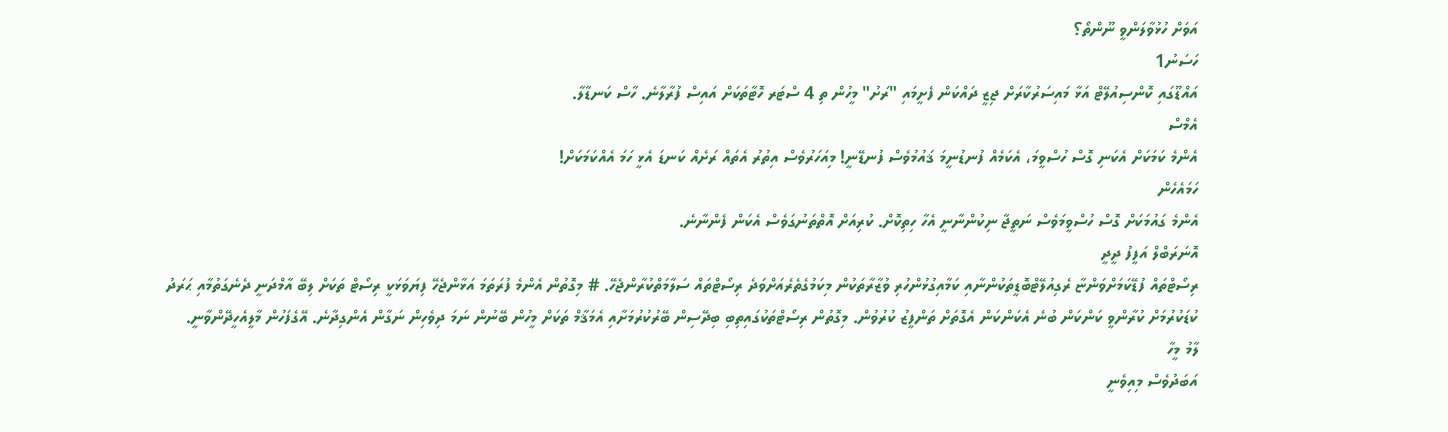އަވަށް ހުޅުވާލަންވީ ނޫންތޯ؟
ހަސަނު1
އައްޑޫގައި ކޮންސިއުލޭޓް އަޅާ މައިސަރުކާރަށް ޖިޒީ ދައްކަން ފެށީމައި "ރަށު" މީހުން ތި 4 ސްޓަރ ހޮޓާތަކަށް އައިސް ފުރާލާނެ. ހާސް ކަނޑާލާ.
އެމްސް
އެންމެ ކަމަކަށް އެކަނި ގޮސް ހުސްވީމަ، އެކަމެއް ފުނޑުނީމަ ޤައުމުވެސް ފުނޑޭނީ! މިއަހަރުވެސް އިތުރު އެތައް ރަށެއް ކަނޑަ އެޅީ ހަމަ އެއްކަމަކަށް!
ހަމައެހެން
އެންމެ ގައުމަކަށް ގޮސް ހުސްވީމަވެސް ނަތީޖާ ނިކުންނާނީ އެހާ ހިތިކޮށް. ކުރިއަށް އޮތްތަނުގަވެސް އެކަން ފެންނާނެ.
އޮނަރަބްލް އަފީފު ދީދީ
ރިސޯޓްތައް ފުޑޭކަމަށްވަންޏާ ރެގިއުލޭޓްބޮޑީތަކުންނާއި ކަމާއިގުޅުންހުރި ވުޒާރާތަކުން މިކަމުގެތެރެއަށްވަދެ ރިސޯޓްތައް ސަލާމަތްކުރާންޖެހޭ. # މިގޮތުން އެންމެ ފުރަތަމަ އަޅާންޖެހޭ ފިޔަވަޅަކީ ރިސޯޓް ތަކަށް ލިބޭ އާމްދަނީ ދެނެގަތުމާއި ޙަރަދު ކުޑަކުރުމަށް ކުރާންވީ ކަންކަން ބުނެ އެކަންކަން އެގޮތަށް ތަންފީޒު ކުރުވުން. މިގޮތުން ރިސޯޓްތަކުގައިތިބި ބިދޭސިން ބޭރުކުރުމަށާއި އެމަޤާމް ތަކަށް މީހުން ބޭނުން ނަމަ ދިވެހިން ނަގާން އެންގިދާނެ. އޭގެފަހުން މާލީއެހީދޭންވާނީ.
ލާމު މީހާ
އަބަދުވެސް މިއިވެނީ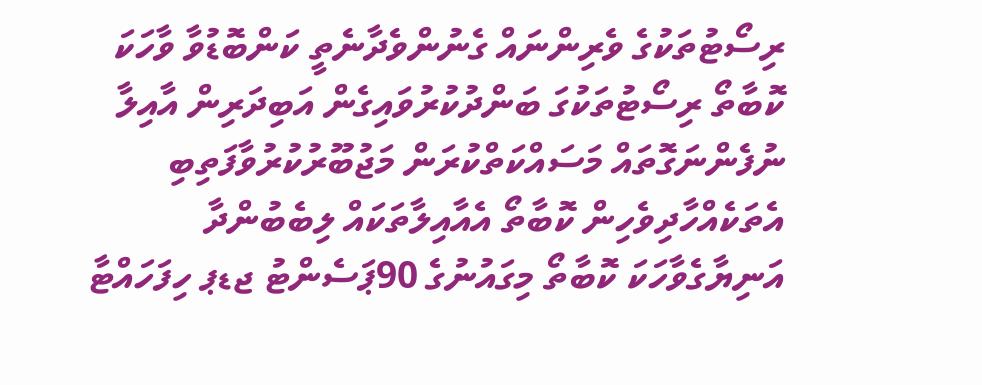ރިސޯޓުތަކުގެ ވެރިންނައް ގެނުންވެދާނެތީ ކަންބޮޑުވާ ވާހަކަ ކޮބާތޯ ރިސޯޓުތަކުގަ ބަންދުކުރުވައިގެން އަބިދަރިން އާއިލާ ނުފެންނަގޮތައް މަސައްކަތްކުރަން މަޖުބޫރުކުރުވާފަތިބި އެތަކެއްހާދިވެހިން ކޮބާތޯ އެއާއިލާތަކައް ލިބެބުންދާ އަނިޔާގެވާހަކަ ކޮބާތޯ މިގައުނުގެ 90ޕަސެންޓު ޖޑޕ ހިފަހައްޓާ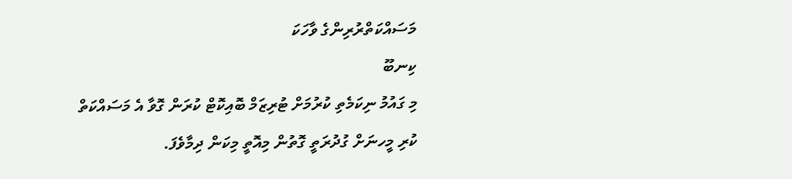މަސައްކަތްރުރިންގެ ވާހަކަ
ކިނބޫ
މި ގައުމު ނިކަމެތި ކުރުމަށް ޓުރިޒަމް ބޮއިކޮޓް ކުރަން ގޮވާ އެ މަސައްކަތް ކުރި މީހނަށް ގުދުރަތީ ގޮތުން މިއޮތީ މިކަން ދިމާވެފަ.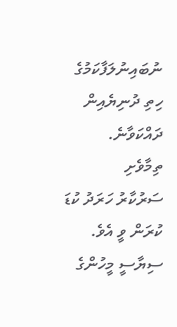ނުބައިނުލަފާކަމުގެ ހިތި ދުނިޔެއިން ދައްކަވާނެ.
ތިމާވެށި
ސަރުކާރު ހަރަދު ކުޑަ ކުރަން ވީ އެވެ. ސިޔާސީ މީހުންގެ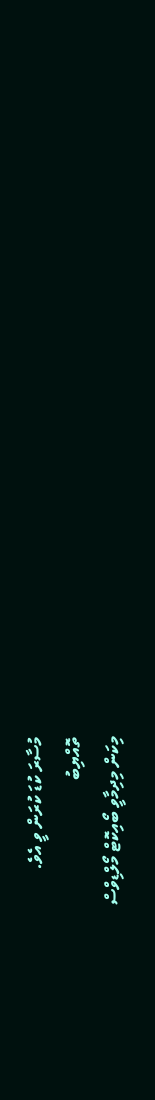މުސާރަ ކުޑަ ކުރަން ވީ އެވެ.
ތޮއްޔިބު
މިކަން މިދިމާވީ ބޯއިކޮޓް މޯލްޑިވްސް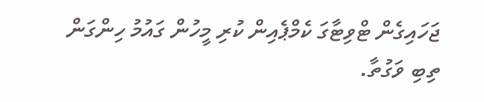ޖަހައިގެން ޓްވިޓާގަ ކެމްޕެއިން ކުރި މީހުން ގައުމު ހިންގަން ތިބި ވަގުތާ.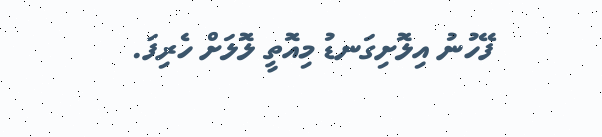ފޭހުނު އިލޮށިގަނޑު މިއޮތީ ލޮލަށް ހެރިފަ.